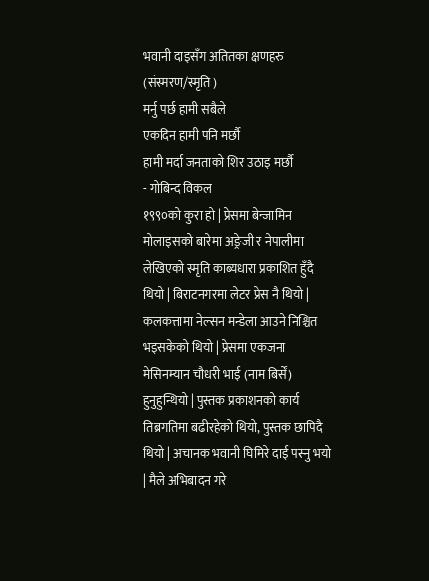भवानी दाइसँग अतितका क्षणहरु (संस्मरण/स्मृति )
मर्नु पर्छ हामी सबैले
एकदिन हामी पनि मर्छौ
हामी मर्दा जनताको शिर उठाइ मर्छौ
- गोबिन्द विकल
१९९०को कुरा हो | प्रेसमा बेन्जामिन मोलाइसको बारेमा अङ्रेजी र नेपालीमा लेखिएको स्मृति काब्यधारा प्रकाशित हुँदै थियो | बिराटनगरमा लेटर प्रेस नै थियो | कलकत्तामा नेल्सन मन्डेला आउने निश्चित भइसकेको थियो | प्रेसमा एकजना मेसिनम्यान चौधरी भाई (नाम बिर्सें) हुनुहुन्थियो | पुस्तक प्रकाशनको कार्य तिब्रगतिमा बढीरहेको थियो, पुस्तक छापिदै थियो | अचानक भवानी घिमिरे दाई पस्नु भयो | मैले अभिबादन गरे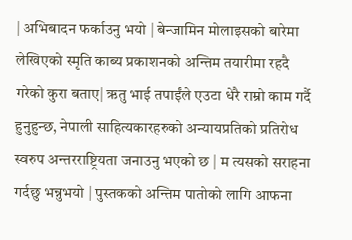| अभिबादन फर्काउनु भयो | बेन्जामिन मोलाइसको बारेमा लेखिएको स्मृति काब्य प्रकाशनको अन्तिम तयारीमा रहदै गरेको कुरा बताए| ऋतु भाई तपाईंले एउटा धेरै राम्रो काम गर्दै हुनुहुन्छ, नेपाली साहित्यकारहरुको अन्यायप्रतिको प्रतिरोध स्वरुप अन्तरराष्ट्रियता जनाउनु भएको छ | म त्यसको सराहना गर्दछु भन्नुभयो | पुस्तकको अन्तिम पातोको लागि आफना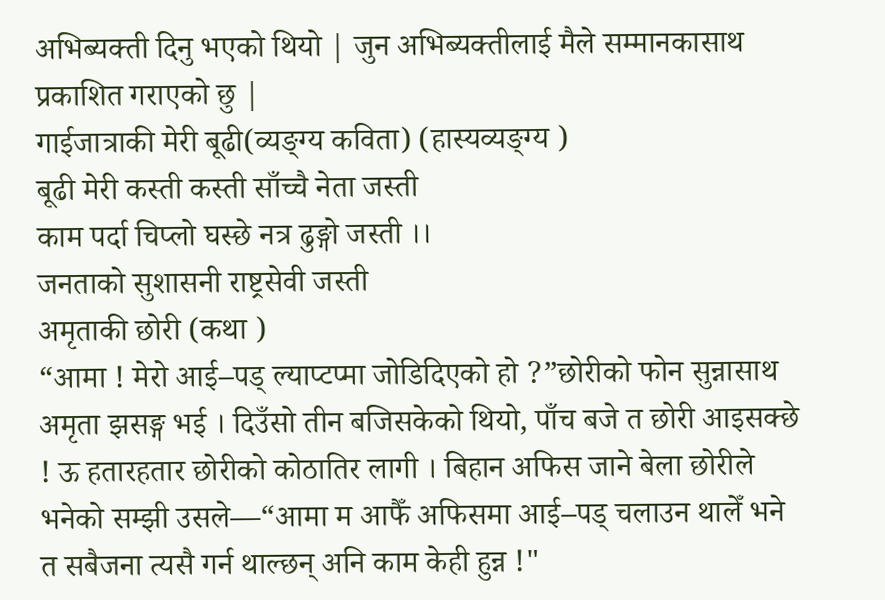अभिब्यक्ती दिनु भएको थियो | जुन अभिब्यक्तीलाई मैले सम्मानकासाथ प्रकाशित गराएको छु |
गाईजात्राकी मेरी बूढी(व्यङ्ग्य कविता) (हास्यव्यङ्ग्य )
बूढी मेरी कस्ती कस्ती साँच्चै नेता जस्ती
काम पर्दा चिप्लो घस्छे नत्र ढुङ्गो जस्ती ।।
जनताको सुशासनी राष्ट्रसेवी जस्ती
अमृताकी छोरी (कथा )
“आमा ! मेरो आई–पड् ल्याप्टप्मा जोडिदिएको हो ?”छोरीको फोन सुन्नासाथ अमृता झसङ्ग भई । दिउँसो तीन बजिसकेको थियो, पाँच बजे त छोरी आइसक्छे ! ऊ हतारहतार छोरीको कोठातिर लागी । बिहान अफिस जाने बेला छोरीले भनेको सम्झी उसले—“आमा म आफैँ अफिसमा आई–पड् चलाउन थालेँ भने त सबैजना त्यसै गर्न थाल्छन् अनि काम केही हुन्न !"